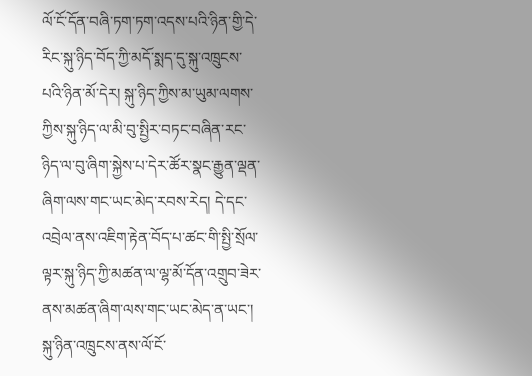ལོ་ངོ་དོན་བཞི་ཏག་ཏག་འདས་པའི་ཉིན་གྱི་དེ་རིང་སྐུ་ཉིད་བོད་ཀྱི་མདོ་སྨད་དུ་སྐུ་འཁྲུངས་པའི་ཉིན་མོ་དེར། སྐུ་ཉིད་ཀྱིས་མ་ཡུམ་ལགས་ཀྱིས་སྐུ་ཉིད་ལ་མི་བུ་སྤྱིར་བཏང་བཞིན་རང་ཉིད་ལ་བུ་ཞིག་སྐྱེས་པ་དེར་ཚོར་སྣང་རྒྱུན་ལྡན་ཞིག་ལས་གང་ཡང་མེད་རབས་རེད། དེ་དང་འབྲེལ་ནས་འཇིག་རྟེན་བོད་པ་ཚང་གི་སྤྱི་སྲོལ་ལྟར་སྐུ་ཉིད་ཀྱི་མཚན་ལ་ལྷ་མོ་དོན་འགྲུབ་ཟེར་ནས་མཚན་ཞིག་ལས་གང་ཡང་མེད་ན་ཡང་། སྐུ་ཉིན་འཁྲུངས་ནས་ལོ་ངོ་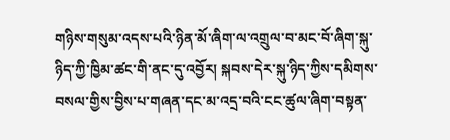གཉིས་གསུམ་འདས་པའི་ཉིན་མོ་ཞིག་ལ་འགྲུལ་བ་མང་བོ་ཞིག་སྐུ་ཉིད་ཀྱི་ཁྱིམ་ཚང་གི་ནང་དུ་འབྱོར། སྐབས་དེར་སྐུ་ཉིད་ཀྱིས་དམིགས་བསལ་གྱིས་བྱིས་པ་གཞན་དང་མ་འདྲ་བའི་ངང་ཚུལ་ཞིག་བསྟན་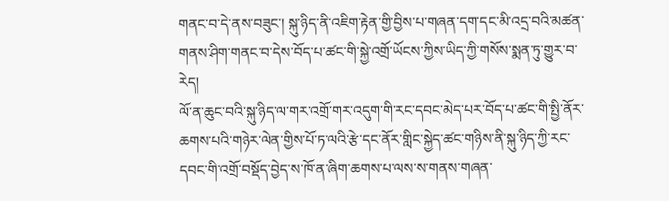གནང་བ་དེ་ནས་བཟུང་། སྐུ་ཉིད་ནི་འཇིག་རྟེན་གྱི་བྱིས་པ་གཞན་དག་དང་མི་འདྲ་བའི་མཚན་གནས་ཤིག་གནང་བ་དེས་བོད་པ་ཚང་གི་སྐྱེ་འགྲོ་ཡོངས་ཀྱིས་ཡིད་ཀྱི་གསོས་སྨན་ཏུ་གྱུར་བ་རེད།
ལོ་ན་ཆུང་བའི་སྐུ་ཉིད་ལ་གར་འགྲོ་གར་འདུག་གི་རང་དབང་མེད་པར་བོད་པ་ཚང་གི་སྤྱི་ནོར་ཆགས་པའི་གཉེར་ལེན་གྱིས་པོ་ཏ་ལའི་རྩེ་དང་ནོར་གླིང་སྐྱེད་ཚང་གཉིས་ནི་སྐུ་ཉིད་ཀྱི་རང་དབང་གི་འགྲོ་བསྡོད་བྱེད་ས་ཁོ་ན་ཞིག་ཆགས་པ་ལས་ས་གནས་གཞན་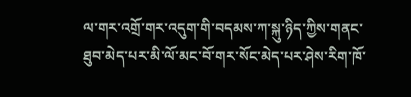ལ་གར་འགྲོ་གར་འདུག་གི་བདམས་ཀ་སྐུ་ཉིད་ཀྱིས་གནང་ཐུབ་མེད་པར་མི་ལོ་མང་བོ་གར་སོང་མེད་པར་ཤེས་རིག་ཁོ་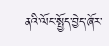ནའི་ལོང་སྤྱོད་བྱེད་ཞོར་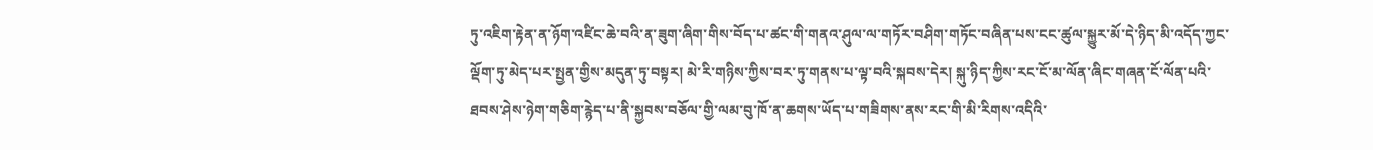ཏུ་འཇིག་རྟེན་ན་ཉོག་འཛིང་ཆེ་བའི་ན་ཟུག་ཞིག་གིས་བོད་པ་ཚང་གི་གནའ་ཤུལ་ལ་གཏོར་བཤིག་གཏོང་བཞིན་པས་ངང་ཚུལ་སྐྱུར་མོ་དེ་ཉིད་མི་འདོད་ཀྱང་ལྡོག་ཏུ་མེད་པར་སྤྱན་གྱིས་མདུན་ཏུ་བསྟར། མེ་རི་གཉིས་ཀྱིས་བར་ཏུ་གནས་པ་ལྟ་བའི་སྐབས་དེར། སྐུ་ཉིད་ཀྱིས་རང་ངོ་མ་ལོན་ཞིང་གཞན་ངོ་ལོན་པའི་ཐབས་ཤེས་ཉེག་གཅིག་རྙེད་པ་ནི་སྐྱབས་བཅོལ་གྱི་ལམ་བུ་ཁོ་ན་ཆགས་ཡོད་པ་གཟིགས་ནས་རང་གི་མི་རིགས་འདིའི་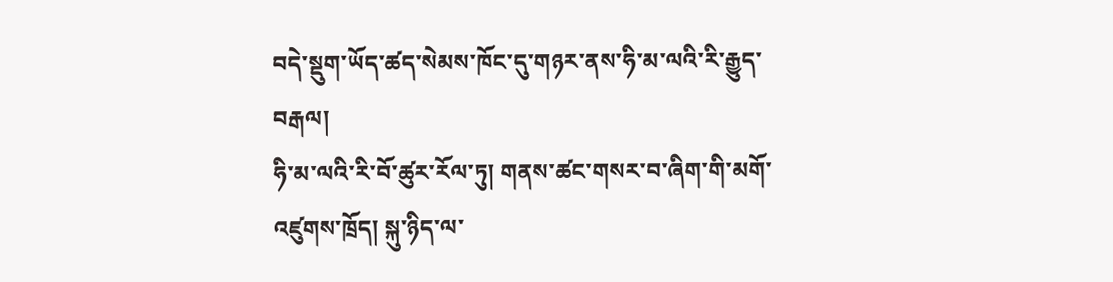བདེ་སྡུག་ཡོད་ཚད་སེམས་ཁོང་དུ་གཉར་ནས་ཧི་མ་ལའི་རི་རྒྱུད་བརྒལ།
ཧི་མ་ལའི་རི་བོ་ཚུར་རོལ་ཏུ། གནས་ཚང་གསར་བ་ཞིག་གི་མགོ་འཛུགས་ཁྲོད། སྐུ་ཉིད་ལ་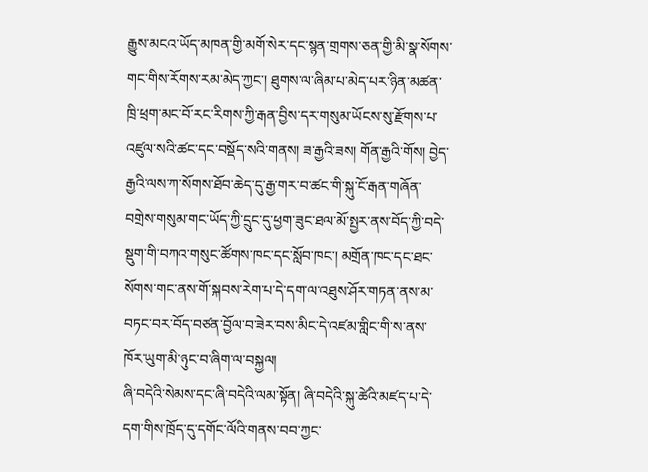རྒྱུས་མངའ་ཡོད་མཁན་གྱི་མགོ་སེར་དང་སྙན་གྲགས་ཅན་གྱི་མི་སྣ་སོགས་གང་གིས་རོགས་རམ་མེད་ཀྱང་། ཐུགས་ལ་ཞིམ་པ་མེད་པར་ཉིན་མཚན་ཁྲི་ཕྲག་མང་བོ་རང་རིགས་ཀྱི་རྒན་བྱིས་དར་གསུམ་ཡོངས་སུ་རྫོགས་པ་འཛུལ་སའི་ཚང་དང་བསྡོད་སའི་གནས། ཟ་རྒྱའི་ཟས། གོན་རྒྱའི་གོས། བྱེད་རྒྱའི་ལས་ཀ་སོགས་ཐོབ་ཆེད་དུ་རྒྱ་གར་བ་ཚང་གི་སྐུ་ངོ་རྒན་གཞོན་བགྲེས་གསུམ་གང་ཡོད་ཀྱི་དྲུང་དུ་ཕྱག་ཟུང་ཐལ་མོ་སྤྱར་ནས་བོད་ཀྱི་བདེ་སྡུག་གི་བཀའ་གསུང་ཚོགས་ཁང་དང་སློབ་ཁང་། མགྲོན་ཁང་དང་ཐང་སོགས་གང་ནས་གོ་སྐབས་རེག་པ་དེ་དག་ལ་འཐུས་ཤོར་གཏན་ནས་མ་བཏང་བར་བོད་བཙན་བྱོལ་བ་ཟེར་བས་མིང་དེ་འཛམ་གླིང་གི་ས་ནས་ཁོར་ཡུག་མི་ཉུང་བ་ཞིག་ལ་བསྐྱལ།
ཞི་བདེའི་སེམས་དང་ཞི་བདེའི་ལམ་སྟོན། ཞི་བདེའི་སྐུ་ཚེའི་མཛད་པ་དེ་དག་གིས་ཁྲོད་དུ་དགོང་ལོའི་གནས་བབ་ཀྱང་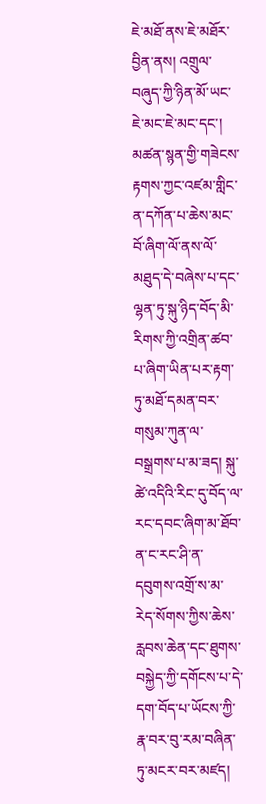ཇེ་མཐོ་ནས་ཇེ་མཐོར་བྱིན་ནས། འགྲུལ་བཞུད་ཀྱི་ཉིན་མོ་ཡང་ཇེ་མང་ཇེ་མང་དང་། མཚན་སྙན་གྱི་གཟེངས་རྟགས་ཀྱང་འཛམ་གླིང་ན་དཀོན་པ་ཆེས་མང་བོ་ཞིག་ལོ་ནས་ལོ་མཐུད་དེ་བཞེས་པ་དང་ལྷན་ཏུ་སྐུ་ཉིད་བོད་མི་རིགས་ཀྱི་འགྲིན་ཚབ་པ་ཞིག་ཡིན་པར་རྟག་ཏུ་མཐོ་དམན་བར་གསུམ་ཀུན་ལ་བསྒྲགས་པ་མ་ཟད། སྐུ་ཚེ་འདིའི་རིང་དུ་བོད་ལ་རང་དབང་ཞིག་མ་ཐོབ་ན་ང་རང་ཤི་ན་དབུགས་འགྲོ་ས་མ་རེད་སོགས་ཀྱིས་ཆེས་རླབས་ཆེན་དང་ཐུགས་བསྐྱེད་ཀྱི་དགོངས་པ་དེ་དག་བོད་པ་ཡོངས་ཀྱི་རྣ་བར་བུ་རམ་བཞིན་ཏུ་མངར་བར་མཛད།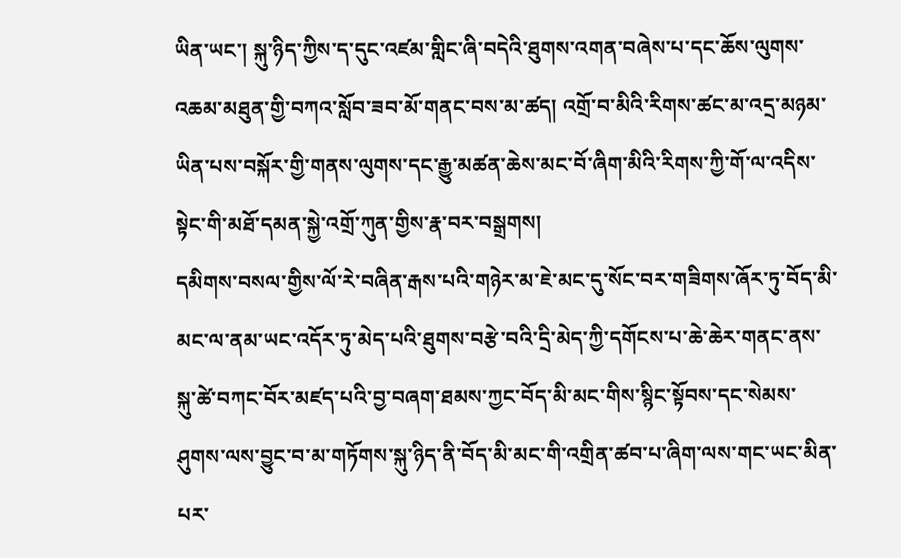ཡིན་ཡང་། སྐུ་ཉིད་ཀྱིས་ད་དུང་འཛམ་གླིང་ཞི་བདེའི་ཐུགས་འགན་བཞེས་པ་དང་ཆོས་ལུགས་འཆམ་མཐུན་གྱི་བཀའ་སློབ་ཟབ་མོ་གནང་བས་མ་ཚད། འགྲོ་བ་མིའི་རིགས་ཚང་མ་འདྲ་མཉམ་ཡིན་པས་བསྐོར་གྱི་གནས་ལུགས་དང་རྒྱུ་མཚན་ཆེས་མང་བོ་ཞིག་མིའི་རིགས་ཀྱི་གོ་ལ་འདིས་སྟེང་གི་མཐོ་དམན་སྐྱེ་འགྲོ་ཀུན་གྱིས་རྣ་བར་བསྒྲགས།
དམིགས་བསལ་གྱིས་ལོ་རེ་བཞིན་རྒས་པའི་གཉེར་མ་ཇེ་མང་དུ་སོང་བར་གཟིགས་ཞོར་ཏུ་བོད་མི་མང་ལ་ནམ་ཡང་འདོར་ཏུ་མེད་པའི་ཐུགས་བརྩེ་བའི་དྲི་མེད་ཀྱི་དགོངས་པ་ཆེ་ཆེར་གནང་ནས་སྐུ་ཚེ་བཀང་བོར་མཛད་པའི་བྱ་བཞག་ཐམས་ཀྱང་བོད་མི་མང་གིས་སྙིང་སྟོབས་དང་སེམས་ཤུགས་ལས་བྱུང་བ་མ་གཏོགས་སྐུ་ཉིད་ནི་བོད་མི་མང་གི་འགྲིན་ཚབ་པ་ཞིག་ལས་གང་ཡང་མིན་པར་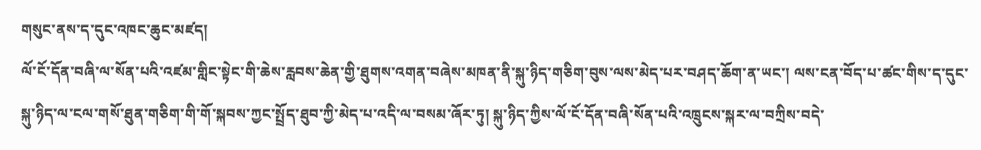གསུང་ནས་ད་དུང་འཁང་ཆུང་མཛད།
ལོ་ངོ་དོན་བཞི་ལ་སོན་པའི་འཛམ་གླིང་སྟེང་གི་ཆེས་རླབས་ཆེན་གྱི་ཐུགས་འགན་བཞེས་མཁན་ནི་སྐུ་ཉིད་གཅིག་བུས་ལས་མེད་པར་བཤད་ཆོག་ན་ཡང་། ལས་ངན་བོད་པ་ཚང་གིས་ད་དུང་སྐུ་ཉིད་ལ་ངལ་གསོ་ཐུན་གཅིག་གི་གོ་སྐབས་ཀྱང་སྤྲོད་ཐུབ་ཀྱི་མེད་པ་འདི་ལ་བསམ་ཞོར་ཏུ། སྐུ་ཉིད་ཀྱིས་ལོ་ངོ་དོན་བཞི་སོན་པའི་འཁྲུངས་སྐར་ལ་བཀྲིས་བདེ་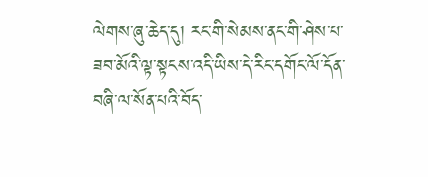ལེགས་ཞུ་ཆེད་དུ། རང་གི་སེམས་ནང་གི་ཤེས་པ་ཟབ་མོའི་ལྟ་སྟངས་འདི་ཡིས་དེ་རིང་དགོང་ལོ་དོན་བཞི་ལ་སོན་པའི་བོད་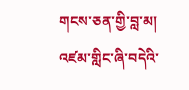གངས་ཅན་གྱི་བླ་མ། འཛམ་གླིང་ཞི་བདེའི་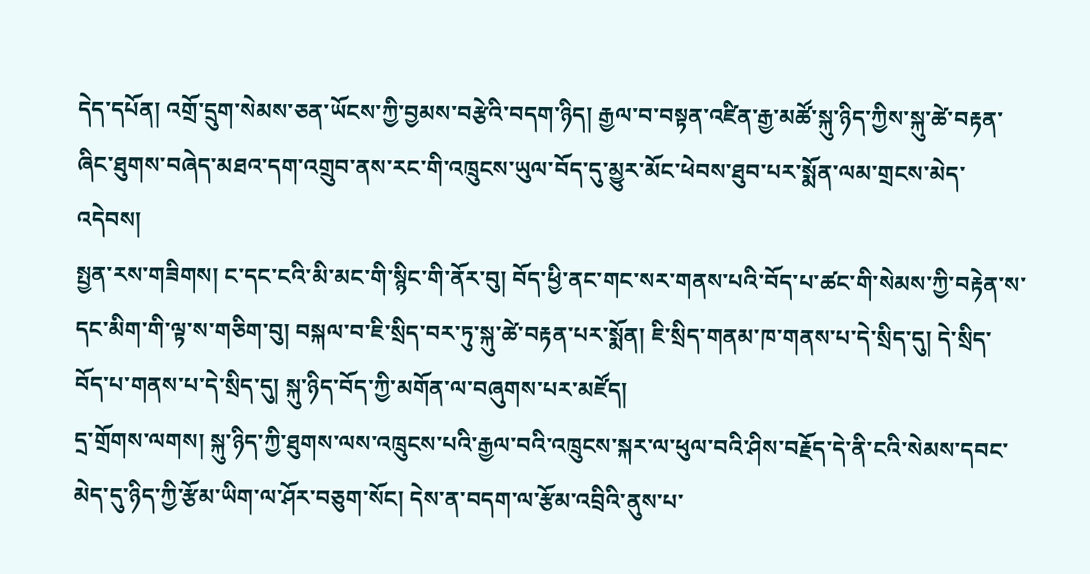དེད་དཔོན། འགྲོ་དྲུག་སེམས་ཅན་ཡོངས་ཀྱི་བྱམས་བརྩེའི་བདག་ཉིད། རྒྱལ་བ་བསྟན་འཛིན་རྒྱ་མཚོ་སྐུ་ཉིད་ཀྱིས་སྐུ་ཚེ་བརྟན་ཞིང་ཐུགས་བཞེད་མཐའ་དག་འགྲུབ་ནས་རང་གི་འཁྲུངས་ཡུལ་བོད་དུ་མྱུར་མོང་ཕེབས་ཐུབ་པར་སྨོན་ལམ་གྲངས་མེད་འདེབས།
སྤྱན་རས་གཟིགས། ང་དང་ངའི་མི་མང་གི་སྙིང་གི་ནོར་བུ། བོད་ཕྱི་ནང་གང་སར་གནས་པའི་བོད་པ་ཚང་གི་སེམས་ཀྱི་བརྟེན་ས་དང་མིག་གི་ལྟ་ས་གཅིག་བུ། བསྐལ་བ་ཇི་སྲིད་བར་ཏུ་སྐུ་ཚེ་བརྟན་པར་སྨོན། ཇི་སྲིད་གནམ་ཁ་གནས་པ་དེ་སྲིད་དུ། དེ་སྲིད་བོད་པ་གནས་པ་དེ་སྲིད་དུ། སྐུ་ཉིད་བོད་ཀྱི་མགོན་ལ་བཞུགས་པར་མཛོད།
དྲ་གྲོགས་ལགས། སྐུ་ཉིད་ཀྱི་ཐུགས་ལས་འཁྲུངས་པའི་རྒྱལ་བའི་འཁྲུངས་སྐར་ལ་ཕུལ་བའི་ཤིས་བརྗོད་དེ་ནི་ངའི་སེམས་དབང་མེད་དུ་ཉིད་ཀྱི་རྩོམ་ཡིག་ལ་ཤོར་བཅུག་སོང། དེས་ན་བདག་ལ་རྩོམ་འབྲིའི་ནུས་པ་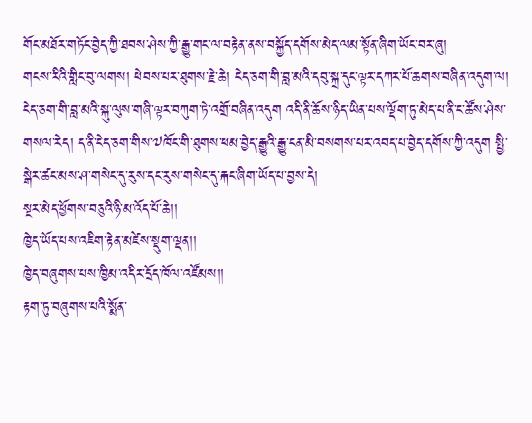གོང་མཐོར་གཏོང་བྱེད་ཀྱི་ཐབས་ཤེས་ཀྱི་རྒྱུ་གང་ལ་བརྟེན་ནས་བསྐྱོད་དགོས་མེད་ལམ་སྟོན་ཞིག་ཡོང་བར་ཞུ།
གངས་རིའི་གླིང་བུ་ལགས། ཕེབས་པར་ཐུགས་རྗེ་ཆེ། ངེད་ཅག་གི་བླ་མའི་དབུ་སྐྲ་དུང་ལྟར་དཀར་པོ་ཆགས་བཞིན་འདུག་ལ། ངེད་ཅག་གི་བླ་མའི་སྐུ་ལུས་གཞི་ལྟར་བཀུག་ཏེ་འགྲོ་བཞིན་འདུག འདི་ནི་ཆོས་ཉིད་ཡིན་པས་ལྡོག་ཏུ་མེད་པ་ནི་ང་ཚོས་ཤེས་གསལ་རེད། ད་ནི་ངེད་ཅག་གིས་༧ཁོང་གི་ཐུགས་ཕམ་བྱེད་རྒྱུའི་རྒྱུ་ངན་མི་བསགས་པར་འབད་པ་བྱེད་དགོས་ཀྱི་འདུག སྤྱི་སྒེར་ཚང་མས་ཤ་གསེང་དུ་རུས་དང་རུས་གསེང་དུ་རྐང་ཞིག་ཡོད་པ་བྱས་དེ།
སྔར་མེད་ཕྱོགས་བཅུའི་ཉི་མ་འོད་པོ་ཆེ།།
ཁྱེད་ཡོད་པས་འཇིག་རྟེན་མཛེས་སྡུག་ལྡན།།
ཁྱེད་བཞུགས་པས་ཁྱིམ་འདིར་དྲོད་ཁོལ་འཛོམས།།
རྟག་ཏུ་བཞུགས་པའི་སྨོན་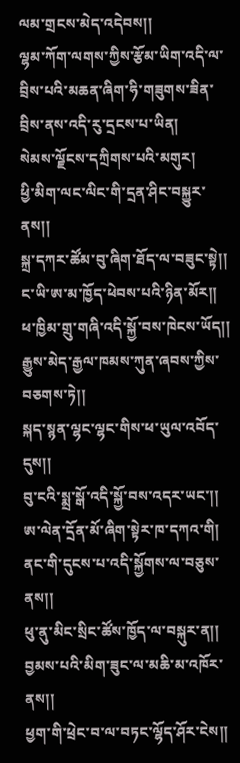ལམ་གྲངས་མེད་འདེབས།།
ལྷམ་ཀོག་ལགས་ཀྱིས་རྩོམ་ཡིག་འདི་ལ་བྲིས་པའི་མཆན་ཞིག་ཧི་གཟུགས་ཟིན་བྲིས་ནས་འདི་རུ་དྲངས་པ་ཡིན།
སེམས་ལྗོངས་དཀྲིགས་པའི་མགུར།
ཕྱི་མིག་ལང་ལིང་གི་དྲན་ཤིང་བསྐྱུར་ནས།།
སྐྲ་དཀར་ཚོམ་བུ་ཞིག་ཐོད་ལ་བཟུང་སྟེ།།
ང་ཡི་ཨ་མ་ཁྱོད་ཕེབས་པའི་ཉིན་མོར།།
ཕ་ཁྱིམ་གྲུ་གཞི་འདི་སྐྱོ་བས་ཁེངས་ཡོད།།
རྒྱུས་མེད་རྒྱལ་ཁམས་ཀུན་ཞབས་ཀྱིས་བཅགས་ཏེ།།
སྐད་སྙན་ལྷང་ལྷང་གིས་ཕ་ཡུལ་འབོད་དུས།།
བུ་ངའི་སྨྲ་སྒོ་འདི་སྐྱོ་བས་འདར་ཡང་།།
ཨ་ལེན་དྲོན་མོ་ཞིག་སྟེར་ཁ་དཀའ་གི།
ནང་གི་དུངས་པ་འདི་སྐྱོགས་ལ་བཅུས་ནས།།
ཕུ་ནུ་མིང་སྲིང་ཚོས་ཁྱོད་ལ་བསྐུར་ན།།
བྱམས་པའི་མིག་ཟུང་ལ་མཆི་མ་འཁོར་ནས།།
ཕྱག་གི་ཕྲེང་བ་ལ་བཏང་ལྷོད་ཤོར་ངེས།།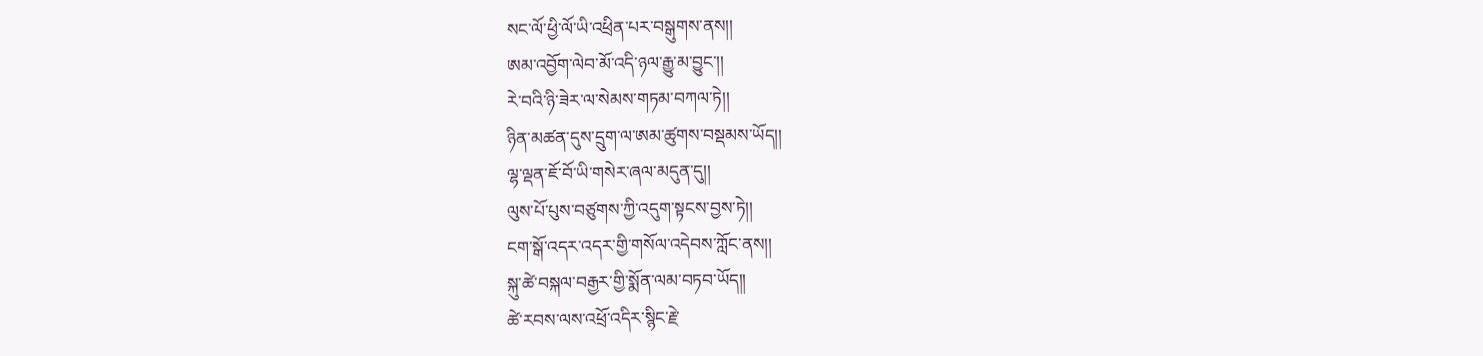སང་ལོ་ཕྱི་ལོ་ཡི་འཕྲིན་པར་བསྒུགས་ནས།།
ཨམ་འབྱོག་ལེབ་མོ་འདི་ཉལ་རྒྱུ་མ་བྱུང་།།
རེ་བའི་ཉི་ཟེར་ལ་སེམས་གཏམ་བཀལ་ཏེ།།
ཉིན་མཚན་དུས་དྲུག་ལ་ཨམ་ཚུགས་བསྡམས་ཡོད།།
ལྷ་ལྡན་ཇོ་བོ་ཡི་གསེར་ཞལ་མདུན་དུ།།
ལུས་པོ་པུས་བཙུགས་ཀྱི་འདུག་སྟངས་བྱས་ཏེ།།
ངག་སྒོ་འདར་འདར་གྱི་གསོལ་འདེབས་ཀློང་ནས།།
སྐུ་ཚེ་བསྐལ་བརྒྱར་གྱི་སྨོན་ལམ་བཏབ་ཡོད།།
ཚེ་རབས་ལས་འཕྲོ་འདིར་སྙིང་རྗེ་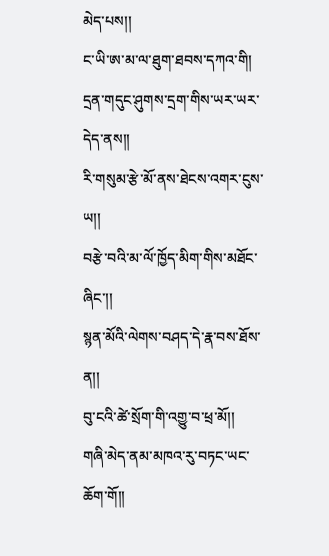མེད་པས།།
ང་ཡི་ཨ་མ་ལ་ཐུག་ཐབས་དཀའ་གི།
དྲན་གདུང་ཤུགས་དྲག་གིས་ཡར་ཡར་དེད་ནས།།
རི་གསུམ་རྩེ་མོ་ནས་ཐེངས་འགར་ངུས་ཡ།།
བརྩེ་བའི་མ་ལོ་ཁྱོད་མིག་གིས་མཐོང་ཞིང་།།
སྙན་མོའི་ལེགས་བཤད་དེ་རྣ་བས་ཐོས་ན།།
བུ་ངའི་ཚེ་སྲོག་གི་འགྱུ་བ་ཕྲ་མོ།།
གཞི་མེད་ནམ་མཁའ་རུ་བཏང་ཡང་ཆོག་གོ།།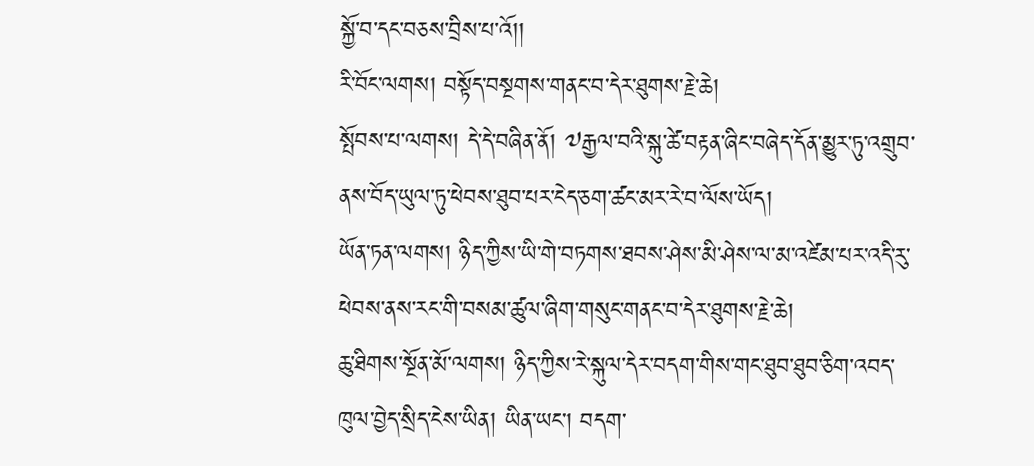སྐྱོ་བ་དང་བཅས་བྲིས་པ་འོ།།
རི་བོང་ལགས། བསྟོད་བསྔགས་གནང་བ་དེར་ཐུགས་རྗེ་ཆེ།
སྤོབས་པ་ལགས། དེ་དེ་བཞིན་ནོ། ༧རྒྱལ་བའི་སྐུ་ཚེ་བརྟན་ཞིང་བཞེད་དོན་མྱུར་ཏུ་འགྲུབ་ནས་བོད་ཡུལ་ཏུ་ཕེབས་ཐུབ་པར་ངེད་ཅག་ཚང་མར་རེ་བ་ལོས་ཡོད།
ཡོན་ཏན་ལགས། ཉིད་ཀྱིས་ཡི་གེ་བཏགས་ཐབས་ཤེས་མི་ཤེས་ལ་མ་འཛེམ་པར་འདི་རུ་ཕེབས་ནས་རང་གི་བསམ་ཚུལ་ཞིག་གསུང་གནང་བ་དེར་ཐུགས་རྗེ་ཆེ།
ཆུ་ཐིགས་སྔོན་མོ་ལགས། ཉིད་ཀྱིས་རེ་སྐུལ་དེར་བདག་གིས་གང་ཐུབ་ཐུབ་ཅིག་འབད་ཁུལ་བྱེད་སྲིད་ངེས་ཡིན། ཡིན་ཡང་། བདག་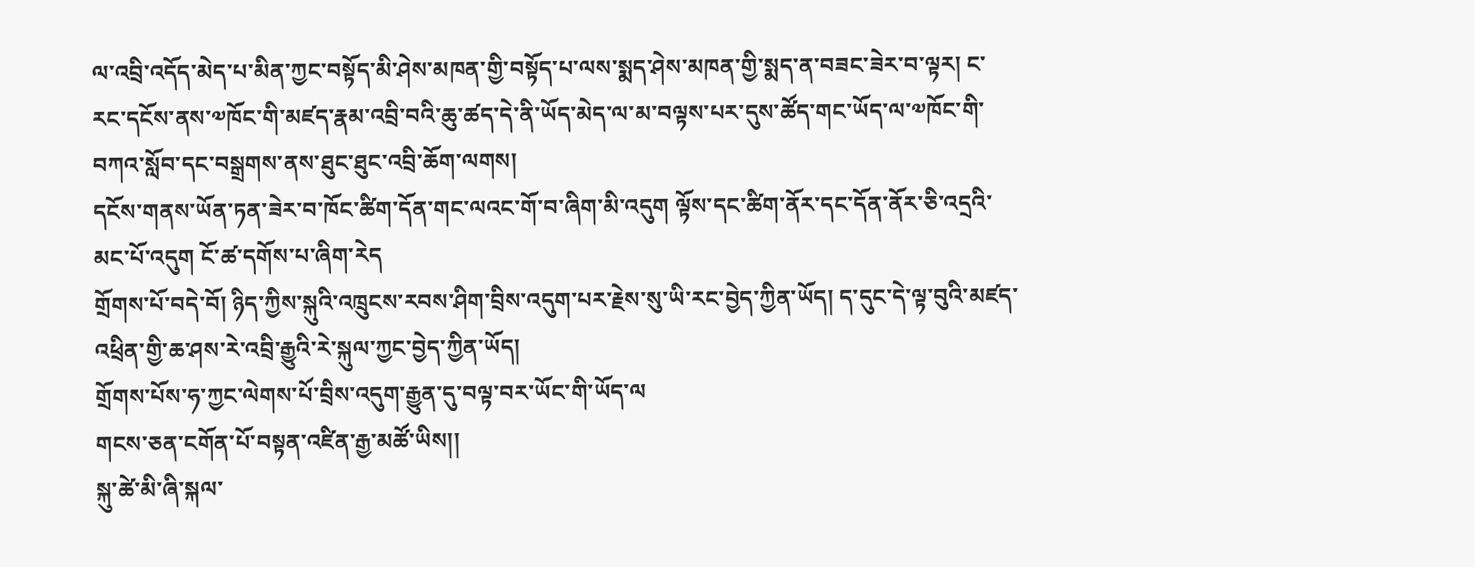ལ་འབྲི་འདོད་མེད་པ་མིན་ཀྱང་བསྟོད་མི་ཤེས་མཁན་གྱི་བསྟོད་པ་ལས་སྨད་ཤེས་མཁན་གྱི་སྨད་ན་བཟང་ཟེར་བ་ལྟར། ང་རང་དངོས་ནས་༧ཁོང་གི་མཛད་རྣམ་འབྲི་བའི་ཆུ་ཚད་དེ་ནི་ཡོད་མེད་ལ་མ་བལྟས་པར་དུས་ཚོད་གང་ཡོད་ལ་༧ཁོང་གི་བཀའ་སློབ་དང་བསྒྲགས་ནས་ཐུང་ཐུང་འབྲི་ཆོག་ལགས།
དངོས་གནས་ཡོན་ཏན་ཟེར་བ་ཁོང་ཚིག་དོན་གང་ལའང་གོ་བ་ཞིག་མི་འདུག ལྟོས་དང་ཚིག་ནོར་དང་དོན་ནོར་ཅི་འདྲའི་མང་པོ་འདུག ངོ་ཚ་དགོས་པ་ཞིག་རེད
གྲོགས་པོ་བདེ་བོ། ཉིད་ཀྱིས་སྐུའི་འཁྲུངས་རབས་ཤིག་བྲིས་འདུག་པར་རྗེས་སུ་ཡི་རང་བྱེད་ཀྱིན་ཡོད། ད་དུང་དེ་ལྟ་བུའི་མཛད་འཕྲིན་གྱི་ཆ་ཤས་རེ་འབྲི་རྒྱུའི་རེ་སྐུལ་ཀྱང་བྱེད་ཀྱིན་ཡོད།
གྲོགས་པོས་ཧ་ཀྱང་ལེགས་པོ་བྲིས་འདུག་རྒྱུན་དུ་བལྟ་བར་ཡོང་གི་ཡོད་ལ
གངས་ཅན་ངགོན་པོ་བསྟན་འཛིན་རྒྱ་མཚོ་ཡིས།།
སྐུ་ཚེ་མི་ཞི་སྐལ་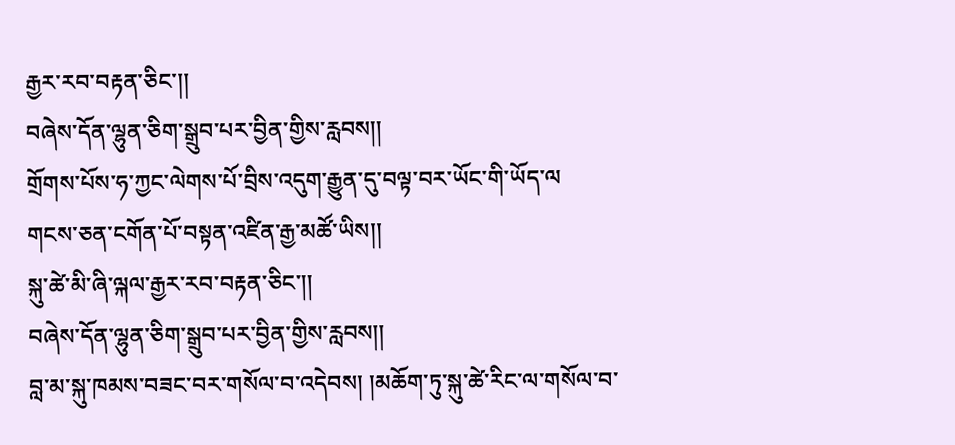རྒྱར་རབ་བརྟན་ཅིང་།།
བཞེས་དོན་ལྷུན་ཅིག་སྒྲུབ་པར་བྱིན་གྱིས་རླབས།།
གྲོགས་པོས་ཧ་ཀྱང་ལེགས་པོ་བྲིས་འདུག་རྒྱུན་དུ་བལྟ་བར་ཡོང་གི་ཡོད་ལ
གངས་ཅན་ངགོན་པོ་བསྟན་འཛིན་རྒྱ་མཚོ་ཡིས།།
སྐུ་ཚེ་མི་ཞི་ལྐལ་རྒྱར་རབ་བརྟན་ཅིང་།།
བཞེས་དོན་ལྷུན་ཅིག་སྒྲུབ་པར་བྱིན་གྱིས་རླབས།།
བླ་མ་སྐུ་ཁམས་བཟང་བར་གསོལ་བ་འདེབས། །མཆོག་ཏུ་སྐུ་ཚེ་རིང་ལ་གསོལ་བ་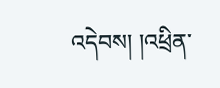འདེབས། །འཕྲིན་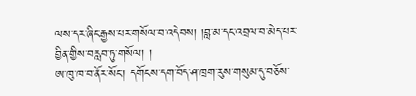ལས་དར་ཞིང་རྒྱས་པར་གསོལ་བ་འདེབས། །བླ་མ་དང་འབྲལ་བ་མེད་པར་བྱིན་གྱིས་བརླབ་ཏུ་གསོལ། །
ཨ་ཁུ་ཁ་བ་ནོར་སོང་། དགོངས་དག་བོད་ཤ་ཁྲག་རུས་གསུམ་དུ་བཅོས་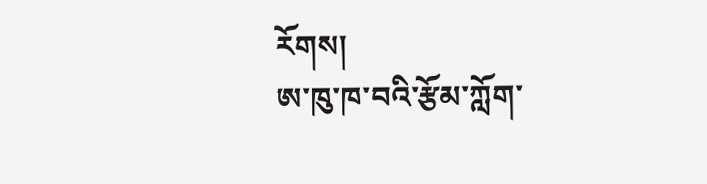རོགས།
ཨ་ཁུ་ཁ་བའི་རྩོམ་ཀློག་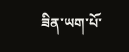ཟིན་ཡག་པོ་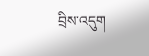བྲིས་འདུག